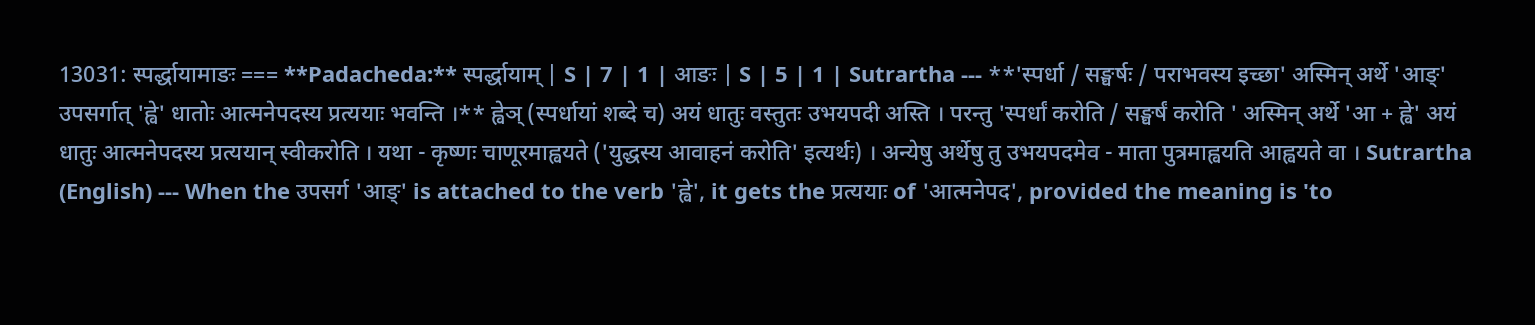13031: स्पर्द्धायामाङः === **Padacheda:** स्पर्द्धायाम् | S | 7 | 1 | आङः | S | 5 | 1 | Sutrartha --- **'स्पर्धा / सङ्घर्षः / पराभवस्य इच्छा' अस्मिन् अर्थे 'आङ्' उपसर्गात् 'ह्वे' धातोः आत्मनेपदस्य प्रत्ययाः भवन्ति ।** ह्वेञ् (स्पर्धायां शब्दे च) अयं धातुः वस्तुतः उभयपदी अस्ति । परन्तु 'स्पर्धां करोति / सङ्घर्षं करोति ' अस्मिन् अर्थे 'आ + ह्वे' अयं धातुः आत्मनेपदस्य प्रत्ययान् स्वीकरोति । यथा - कृष्णः चाणूरमाह्वयते ('युद्धस्य आवाहनं करोति' इत्यर्थः) । अन्येषु अर्थेषु तु उभयपदमेव - माता पुत्रमाह्वयति आह्वयते वा । Sutrartha (English) --- When the उपसर्ग 'आङ्' is attached to the verb 'ह्वे', it gets the प्रत्ययाः of 'आत्मनेपद', provided the meaning is 'to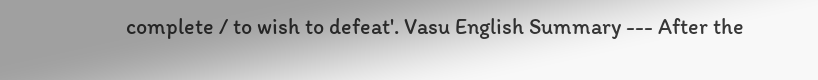complete / to wish to defeat'. Vasu English Summary --- After the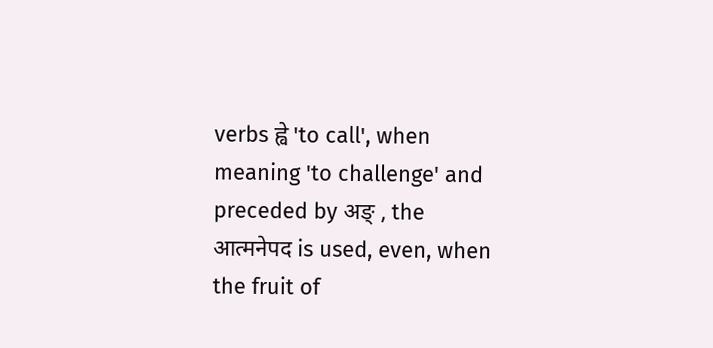verbs ह्वे 'to call', when meaning 'to challenge' and preceded by अङ् , the आत्मनेपद is used, even, when the fruit of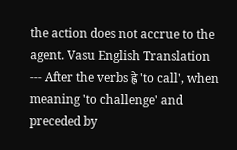the action does not accrue to the agent. Vasu English Translation --- After the verbs ह्वे 'to call', when meaning 'to challenge' and preceded by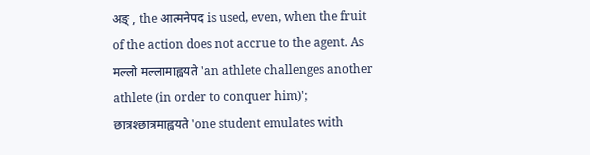अङ् , the आत्मनेपद is used, even, when the fruit of the action does not accrue to the agent. As मल्लो मल्लामाह्वयते 'an athlete challenges another athlete (in order to conquer him)'; छात्रश्छात्रमाह्वयते 'one student emulates with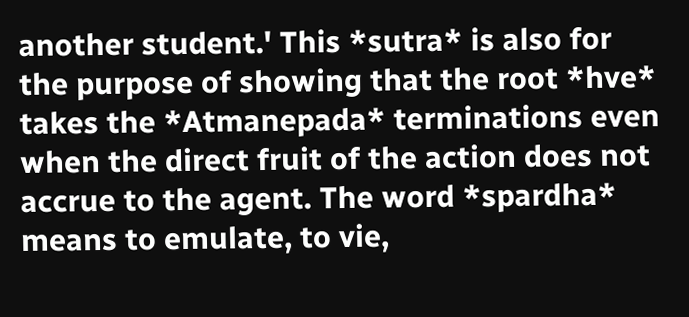another student.' This *sutra* is also for the purpose of showing that the root *hve* takes the *Atmanepada* terminations even when the direct fruit of the action does not accrue to the agent. The word *spardha* means to emulate, to vie,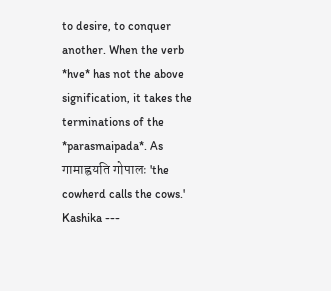to desire, to conquer another. When the verb *hve* has not the above signification, it takes the terminations of the *parasmaipada*. As गामाह्वयति गोपालः 'the cowherd calls the cows.' Kashika ---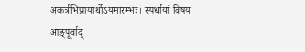अकर्त्रभिप्रायार्थोऽयमारम्भः। स्पर्धायां विषय आङ्पूर्वाद्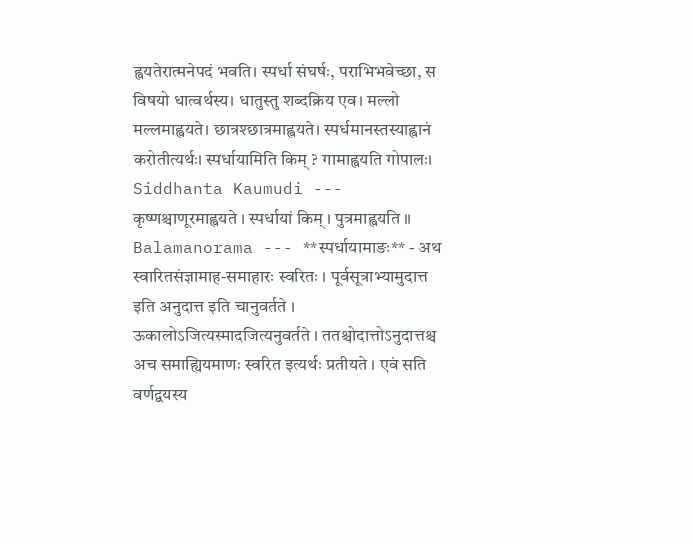ह्वयतेरात्मनेपदं भवति। स्पर्धा संघर्षः, पराभिभवेच्छा, स विषयो धात्वर्थस्य। धातुस्तु शब्दक्रिय एव। मल्लो मल्लमाह्वयते। छात्रश्छात्रमाह्वयते। स्पर्धमानस्तस्याह्वानं करोतीत्यर्थः। स्पर्धायामिति किम् ? गामाह्वयति गोपालः। Siddhanta Kaumudi --- कृष्णश्चाणूरमाह्वयते । स्पर्धायां किम् । पुत्रमाह्वयति ॥ Balamanorama --- **स्पर्धायामाङः** - अथ स्वारितसंज्ञामाह-समाहारः स्वरितः । पूर्वसूत्राभ्यामुदात्त इति अनुदात्त इति चानुवर्तते । ऊकालोऽजित्यस्मादजित्यनुवर्तते । ततश्चोदात्तोऽनुदात्तश्च अच समाह्यियमाणः स्वरित इत्यर्थः प्रतीयते । एवं सति वर्णद्वयस्य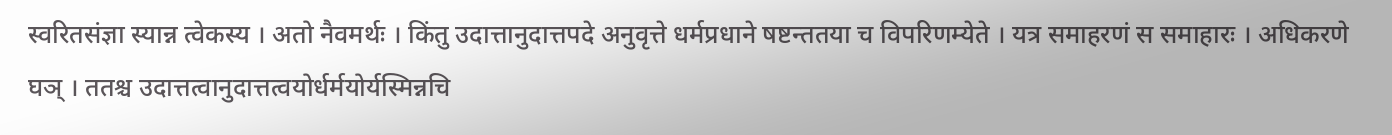स्वरितसंज्ञा स्यान्न त्वेकस्य । अतो नैवमर्थः । किंतु उदात्तानुदात्तपदे अनुवृत्ते धर्मप्रधाने षष्टन्ततया च विपरिणम्येते । यत्र समाहरणं स समाहारः । अधिकरणे घञ् । ततश्च उदात्तत्वानुदात्तत्वयोर्धर्मयोर्यस्मिन्नचि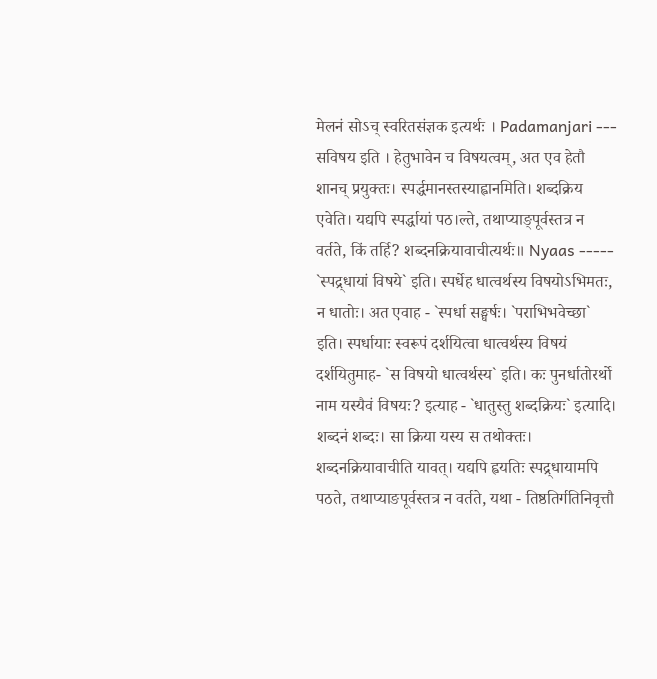मेलनं सोऽच् स्वरितसंज्ञक इत्यर्थः । Padamanjari --- सविषय इति । हेतुभावेन च विषयत्वम्, अत एव हेतौ शानच् प्रयुक्तः। स्पर्द्धमानस्तस्याह्वानमिति। शब्दक्रिय एवेति। यद्यपि स्पर्द्धायां पठ।ल्ते, तथाप्याङ्पूर्वस्तत्र न वर्तते, किं तर्हि? शब्दनक्रियावाचीत्यर्थः॥ Nyaas ----- `स्पद्र्धायां विषये` इति। स्पर्धेह धात्वर्थस्य विषयोऽभिमतः, न धातोः। अत एवाह - `स्पर्धा सङ्घर्षः। `पराभिभवेच्छा` इति। स्पर्धायाः स्वरूपं दर्शयित्वा धात्वर्थस्य विषयं दर्शयितुमाह- `स विषयो धात्वर्थस्य` इति। कः पुनर्धातोरर्थो नाम यस्यैवं विषयः? इत्याह - `धातुस्तु शब्दक्रियः` इत्यादि। शब्दनं शब्दः। सा क्रिया यस्य स तथोक्तः। शब्दनक्रियावाचीति यावत्। यद्यपि ह्वयतिः स्पद्र्धायामपि पठते, तथाप्याङपूर्वस्तत्र न वर्तते, यथा - तिष्ठतिर्गतिनिवृत्तौ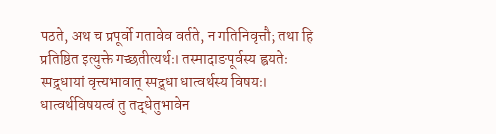पठते, अथ च प्रपूर्वो गतावेव वर्तते, न गतिनिवृत्तौ; तथा हि प्रतिष्ठित इत्युक्ते गच्छतीत्यर्थः। तस्मादाङपूर्वस्य ह्वयतेः स्पद्र्धायां वृत्त्यभावात् स्पद्र्धा धात्वर्थस्य विषयः। धात्वर्थविषयत्वं तु तद्धेतुभावेन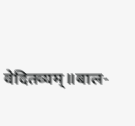वेदितव्यम्॥बाल-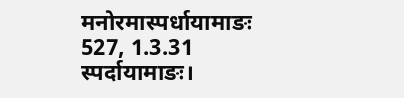मनोरमास्पर्धायामाङः 527, 1.3.31 स्पर्दायामाङः।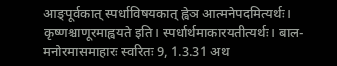आङ्पूर्वकात् स्पर्धाविषयकात् ह्वेञ आत्मनेपदमित्यर्थः। कृष्णश्चाणूरमाह्वयते इति। स्पर्धार्थमाकारयतीत्यर्थः। बाल-मनोरमासमाहारः स्वरितः 9, 1.3.31 अथ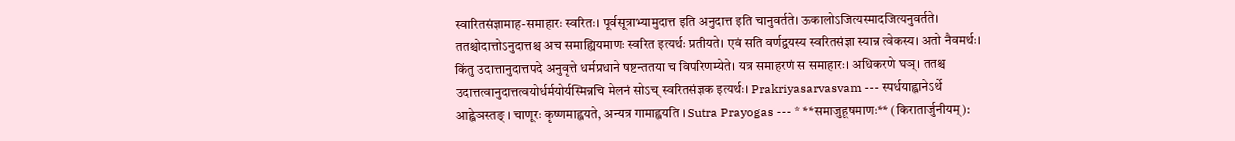स्वारितसंज्ञामाह-समाहारः स्वरितः। पूर्वसूत्राभ्यामुदात्त इति अनुदात्त इति चानुवर्तते। ऊकालोऽजित्यस्मादजित्यनुवर्तते। ततश्चोदात्तोऽनुदात्तश्च अच समाह्यियमाणः स्वरित इत्यर्थः प्रतीयते। एवं सति वर्णद्वयस्य स्वरितसंज्ञा स्यान्न त्वेकस्य। अतो नैवमर्थः। किंतु उदात्तानुदात्तपदे अनुवृत्ते धर्मप्रधाने षष्टन्ततया च विपरिणम्येते। यत्र समाहरणं स समाहारः। अधिकरणे घञ्। ततश्च उदात्तत्वानुदात्तत्वयोर्धर्मयोर्यस्मिन्नचि मेलनं सोऽच् स्वरितसंज्ञक इत्यर्थः। Prakriyasarvasvam --- स्पर्धयाह्वानेऽर्थे आह्वेञस्तङ् । चाणूरः कृष्णमाह्वयते, अन्यत्र गामाह्वयति । Sutra Prayogas --- * **समाजुहूषमाणः** (किरातार्जुनीयम्):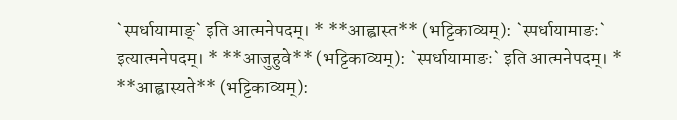`स्पर्धायामाङ्` इति आत्मनेपदम्। * **आह्वास्त** (भट्टिकाव्यम्): `स्पर्धायामाङः` इत्यात्मनेपदम्। * **आजुहुवे** (भट्टिकाव्यम्): `स्पर्धायामाङः` इति आत्मनेपदम्। * **आह्वास्यते** (भट्टिकाव्यम्):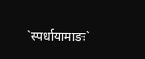`स्पर्धायामाङः`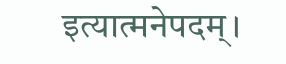इत्यात्मनेपदम्।